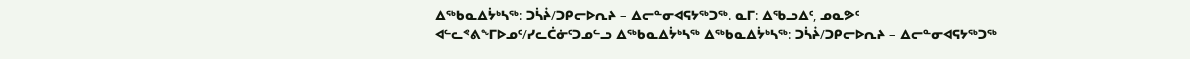ᐃᖅᑲᓇᐃᔮᒃᓴᖅ: ᑐᓵᔩ/ᑐᑭᓕᐅᕆᔨ – ᐃᓕᓐᓂᐊᕋᔭᖅᑐᖅ. ᓇᒥ: ᐃᖃᓗᐃᑦ, ᓄᓇᕗᑦ
ᐊᓪᓚᕝᕕᖕᒥᐅᓄᑦ/ᓯᓚᑖᓃᑦᑐᓄᓪᓗ ᐃᖅᑲᓇᐃᔮᒃᓴᖅ ᐃᖅᑲᓇᐃᔮᒃᓴᖅ: ᑐᓵᔩ/ᑐᑭᓕᐅᕆᔨ – ᐃᓕᓐᓂᐊᕋᔭᖅᑐᖅ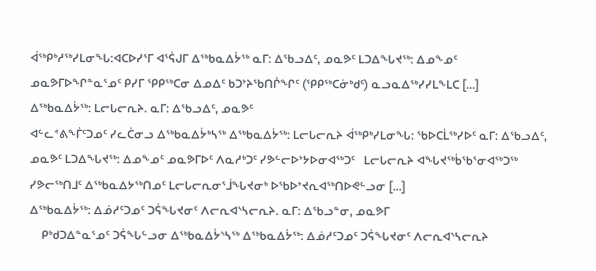ᐋᖅᑭᒃᓱᖅᓯᒪᓂᖓ:ᐊᑕᐅᓯᕐᒥ ᐊᕐᕌᒍᒥ ᐃᖅᑲᓇᐃᔮᖅ ᓇᒥ: ᐃᖃᓗᐃᑦ, ᓄᓇᕗᑦ ᒪᑐᐃᖓᔪᖅ: ᐃᓄᖕᓄᑦ ᓄᓇᕗᒥᐅᖏᓐᓇᕐᓄᑦ ᑭᓯᒥ ᕿᑭᖅᑕᓂ ᐃᓄᐃᑦ ᑲᑐᔾᔨᖃᑎᒌᖏᑦ (ᕿᑭᖅᑕᓃᒃᑯᑦ) ᓇᓗᓇᐃᖅᓯᓯᒪᖕᒪᑕ [...]
ᐃᖅᑲᓇᐃᔮᖅ: ᒪᓕᒐᓕᕆᔨ. ᓇᒥ: ᐃᖃᓗᐃᑦ, ᓄᓇᕗᑦ
ᐊᓪᓚᕝᕕᖕᒦᑦᑐᓄᑦ ᓯᓚᑖᓂᓗ ᐃᖅᑲᓇᐃᔮᒃᓴᖅ ᐃᖅᑲᓇᐃᔮᖅ: ᒪᓕᒐᓕᕆᔨ ᐋᖅᑭᒃᓯᒪᓂᖓ: ᖃᐅᑕᒫᖅᓯᐅᑦ ᓇᒥ: ᐃᖃᓗᐃᑦ, ᓄᓇᕗᑦ ᒪᑐᐃᖓᔪᖅ: ᐃᓄᖕᓄᑦ ᓄᓇᕗᒥᐅᑦ ᐱᓇᓱᒃᑐᑦ ᓯᕗᓪᓕᐅᔾᔭᐅᓂᐊᖅᑐᑦ   ᒪᓕᒐᓕᕆᔨ ᐊᖓᔪᖅᑳᖃᕐᓂᐊᖅᑐᖅ ᓯᕗᓕᖅᑎᒧᑦ ᐃᖅᑲᓇᐃᔭᖅᑎᓄᑦ ᒪᓕᒐᓕᕆᓂᕐᒨᖓᔪᓂᒃ ᐅᖃᐅᔾᔪᕆᐊᖅᑎᐅᕙᓪᓗᓂ [...]
ᐃᖅᑲᓇᐃᔮᖅ: ᐃᓅᓱᑦᑐᓄᑦ ᑐᕌᖓᔪᓂᑦ ᐱᓕᕆᐊᔅᓴᓕᕆᔨ. ᓇᒥ: ᐃᖃᓗᓐᓂ, ᓄᓇᕗᒥ
    ᑭᒃᑯᑐᐃᓐᓇᕐᓄᑦ ᑐᕌᖓᓪᓗᓂ ᐃᖅᑲᓇᐃᔮᔅᓴᖅ ᐃᖅᑲᓇᐃᔮᖅ: ᐃᓅᓱᑦᑐᓄᑦ ᑐᕌᖓᔪᓂᑦ ᐱᓕᕆᐊᔅᓴᓕᕆᔨ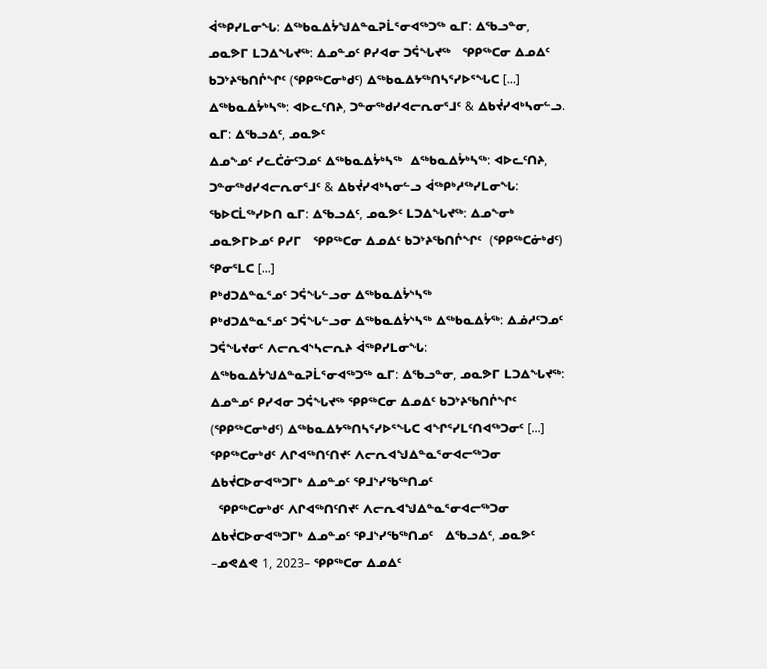ᐋᖅᑭᓯᒪᓂᖓ: ᐃᖅᑲᓇᐃᔮᖑᐃᓐᓇᕈᒫᕐᓂᐊᖅᑐᖅ ᓇᒥ: ᐃᖃᓗᓐᓂ, ᓄᓇᕗᒥ ᒪᑐᐃᖓᔪᖅ: ᐃᓄᓐᓄᑦ ᑭᓯᐊᓂ ᑐᕌᖓᔪᖅ   ᕿᑭᖅᑕᓂ ᐃᓄᐃᑦ ᑲᑐᔾᔨᖃᑎᒌᖏᑦ (ᕿᑭᖅᑕᓂᒃᑯᑦ) ᐃᖅᑲᓇᐃᔭᖅᑎᓴᕐᓯᐅᕐᖓᑕ [...]
ᐃᖅᑲᓇᐃᔮᒃᓴᖅ: ᐊᐅᓚᑦᑎᔨ, ᑐᓐᓂᖅᑯᓯᐊᓕᕆᓂᕐᒧᑦ & ᐃᑲᔫᓯᐊᒃᓴᓂᓪᓗ. ᓇᒥ: ᐃᖃᓗᐃᑦ, ᓄᓇᕗᑦ
ᐃᓄᖕᓄᑦ ᓯᓚᑖᓃᑦᑐᓄᑦ ᐃᖅᑲᓇᐃᔮᒃᓴᖅ  ᐃᖅᑲᓇᐃᔮᒃᓴᖅ: ᐊᐅᓚᑦᑎᔨ, ᑐᓐᓂᖅᑯᓯᐊᓕᕆᓂᕐᒧᑦ & ᐃᑲᔫᓯᐊᒃᓴᓂᓪᓗ ᐋᖅᑭᒃᓱᖅᓯᒪᓂᖓ: ᖃᐅᑕᒫᖅᓯᐅᑎ ᓇᒥ: ᐃᖃᓗᐃᑦ, ᓄᓇᕗᑦ ᒪᑐᐃᖓᔪᖅ: ᐃᓄᖕᓂᒃ ᓄᓇᕗᒥᐅᓄᑦ ᑭᓯᒥ   ᕿᑭᖅᑕᓂ ᐃᓄᐃᑦ ᑲᑐᔾᔨᖃᑎᒌᖏᑦ  (ᕿᑭᖅᑕᓃᒃᑯᑦ) ᕿᓂᕐᒪᑕ [...]
ᑭᒃᑯᑐᐃᓐᓇᕐᓄᑦ ᑐᕌᖓᓪᓗᓂ ᐃᖅᑲᓇᐃᔮᔅᓴᖅ
ᑭᒃᑯᑐᐃᓐᓇᕐᓄᑦ ᑐᕌᖓᓪᓗᓂ ᐃᖅᑲᓇᐃᔮᔅᓴᖅ ᐃᖅᑲᓇᐃᔮᖅ: ᐃᓅᓱᑦᑐᓄᑦ ᑐᕌᖓᔪᓂᑦ ᐱᓕᕆᐊᔅᓴᓕᕆᔨ ᐋᖅᑭᓯᒪᓂᖓ: ᐃᖅᑲᓇᐃᔮᖑᐃᓐᓇᕈᒫᕐᓂᐊᖅᑐᖅ ᓇᒥ: ᐃᖃᓗᓐᓂ, ᓄᓇᕗᒥ ᒪᑐᐃᖓᔪᖅ: ᐃᓄᓐᓄᑦ ᑭᓯᐊᓂ ᑐᕌᖓᔪᖅ ᕿᑭᖅᑕᓂ ᐃᓄᐃᑦ ᑲᑐᔾᔨᖃᑎᒌᖏᑦ (ᕿᑭᖅᑕᓂᒃᑯᑦ) ᐃᖅᑲᓇᐃᔭᖅᑎᓴᕐᓯᐅᕐᖓᑕ ᐊᖏᕐᓯᒪᑦᑎᐊᖅᑐᓂᑦ [...]
ᕿᑭᖅᑕᓂᒃᑯᑦ ᐱᒋᐊᖅᑎᑦᑎᔪᑦ ᐱᓕᕆᐊᖑᐃᓐᓇᕐᓂᐊᓕᖅᑐᓂ ᐃᑲᔫᑕᐅᓂᐊᖅᑐᒥᒃ ᐃᓄᓐᓄᑦ ᕿᒧᔅᓯᖃᖅᑎᓄᑦ
  ᕿᑭᖅᑕᓂᒃᑯᑦ ᐱᒋᐊᖅᑎᑦᑎᔪᑦ ᐱᓕᕆᐊᖑᐃᓐᓇᕐᓂᐊᓕᖅᑐᓂ ᐃᑲᔫᑕᐅᓂᐊᖅᑐᒥᒃ ᐃᓄᓐᓄᑦ ᕿᒧᔅᓯᖃᖅᑎᓄᑦ   ᐃᖃᓗᐃᑦ, ᓄᓇᕗᑦ –ᓄᕙᐃᕙ 1, 2023– ᕿᑭᖅᑕᓂ ᐃᓄᐃᑦ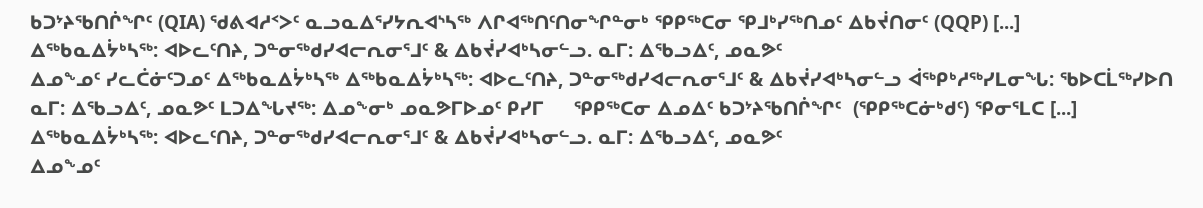ᑲᑐᔾᔨᖃᑎᒌᖏᑦ (QIA) ᖁᕕᐊᓱᑉᐳᑦ ᓇᓗᓇᐃᕐᓯᔭᕆᐊᔅᓴᖅ ᐱᒋᐊᖅᑎᑦᑎᓂᖏᓐᓂᒃ ᕿᑭᖅᑕᓂ ᕿᒧᒃᓯᖅᑎᓄᑦ ᐃᑲᔫᑎᓂᑦ (QQP) [...]
ᐃᖅᑲᓇᐃᔮᒃᓴᖅ: ᐊᐅᓚᑦᑎᔨ, ᑐᓐᓂᖅᑯᓯᐊᓕᕆᓂᕐᒧᑦ & ᐃᑲᔫᓯᐊᒃᓴᓂᓪᓗ. ᓇᒥ: ᐃᖃᓗᐃᑦ, ᓄᓇᕗᑦ
ᐃᓄᖕᓄᑦ ᓯᓚᑖᓃᑦᑐᓄᑦ ᐃᖅᑲᓇᐃᔮᒃᓴᖅ ᐃᖅᑲᓇᐃᔮᒃᓴᖅ: ᐊᐅᓚᑦᑎᔨ, ᑐᓐᓂᖅᑯᓯᐊᓕᕆᓂᕐᒧᑦ & ᐃᑲᔫᓯᐊᒃᓴᓂᓪᓗ ᐋᖅᑭᒃᓱᖅᓯᒪᓂᖓ: ᖃᐅᑕᒫᖅᓯᐅᑎ ᓇᒥ: ᐃᖃᓗᐃᑦ, ᓄᓇᕗᑦ ᒪᑐᐃᖓᔪᖅ: ᐃᓄᖕᓂᒃ ᓄᓇᕗᒥᐅᓄᑦ ᑭᓯᒥ     ᕿᑭᖅᑕᓂ ᐃᓄᐃᑦ ᑲᑐᔾᔨᖃᑎᒌᖏᑦ  (ᕿᑭᖅᑕᓃᒃᑯᑦ) ᕿᓂᕐᒪᑕ [...]
ᐃᖅᑲᓇᐃᔮᒃᓴᖅ: ᐊᐅᓚᑦᑎᔨ, ᑐᓐᓂᖅᑯᓯᐊᓕᕆᓂᕐᒧᑦ & ᐃᑲᔫᓯᐊᒃᓴᓂᓪᓗ. ᓇᒥ: ᐃᖃᓗᐃᑦ, ᓄᓇᕗᑦ
ᐃᓄᖕᓄᑦ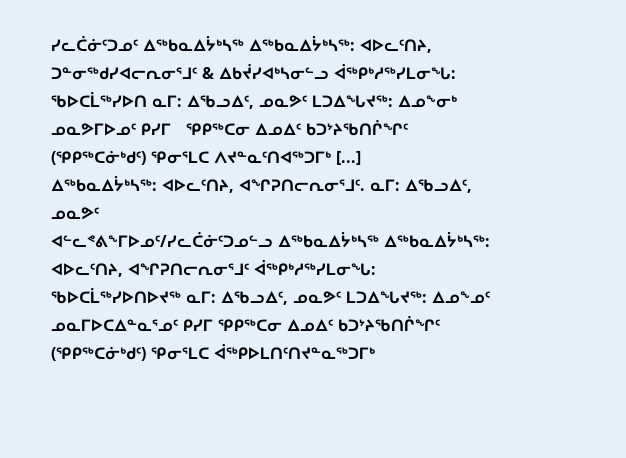ᓯᓚᑖᓃᑦᑐᓄᑦ ᐃᖅᑲᓇᐃᔮᒃᓴᖅ ᐃᖅᑲᓇᐃᔮᒃᓴᖅ: ᐊᐅᓚᑦᑎᔨ, ᑐᓐᓂᖅᑯᓯᐊᓕᕆᓂᕐᒧᑦ & ᐃᑲᔫᓯᐊᒃᓴᓂᓪᓗ ᐋᖅᑭᒃᓱᖅᓯᒪᓂᖓ: ᖃᐅᑕᒫᖅᓯᐅᑎ ᓇᒥ: ᐃᖃᓗᐃᑦ, ᓄᓇᕗᑦ ᒪᑐᐃᖓᔪᖅ: ᐃᓄᖕᓂᒃ ᓄᓇᕗᒥᐅᓄᑦ ᑭᓯᒥ   ᕿᑭᖅᑕᓂ ᐃᓄᐃᑦ ᑲᑐᔾᔨᖃᑎᒌᖏᑦ (ᕿᑭᖅᑕᓃᒃᑯᑦ) ᕿᓂᕐᒪᑕ ᐱᔪᓐᓇᑦᑎᐊᖅᑐᒥᒃ [...]
ᐃᖅᑲᓇᐃᔮᒃᓴᖅ: ᐊᐅᓚᑦᑎᔨ, ᐊᖏᕈᑎᓕᕆᓂᕐᒧᑦ. ᓇᒥ: ᐃᖃᓗᐃᑦ, ᓄᓇᕗᑦ
ᐊᓪᓚᕝᕕᖕᒥᐅᓄᑦ/ᓯᓚᑖᓃᑦᑐᓄᓪᓗ ᐃᖅᑲᓇᐃᔮᒃᓴᖅ ᐃᖅᑲᓇᐃᔮᒃᓴᖅ: ᐊᐅᓚᑦᑎᔨ, ᐊᖏᕈᑎᓕᕆᓂᕐᒧᑦ ᐋᖅᑭᒃᓱᖅᓯᒪᓂᖓ: ᖃᐅᑕᒫᖅᓯᐅᑎᐅᔪᖅ ᓇᒥ: ᐃᖃᓗᐃᑦ, ᓄᓇᕗᑦ ᒪᑐᐃᖓᔪᖅ: ᐃᓄᖕᓄᑦ ᓄᓇᒥᐅᑕᐃᓐᓇᕐᓄᑦ ᑭᓯᒥ ᕿᑭᖅᑕᓂ ᐃᓄᐃᑦ ᑲᑐᔾᔨᖃᑎᒌᖏᑦ (ᕿᑭᖅᑕᓃᒃᑯᑦ) ᕿᓂᕐᒪᑕ ᐋᖅᑭᐅᒪᑎᑦᑎᔪᓐᓇᖅᑐᒥᒃ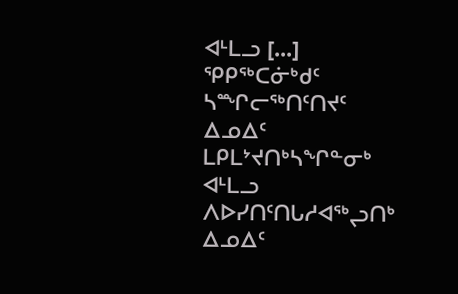ᐊᒻᒪᓗ [...]
ᕿᑭᖅᑕᓃᒃᑯᑦ ᓴᙱᓕᖅᑎᑦᑎᔪᑦ ᐃᓄᐃᑦ ᒪᑭᒪᔾᔪᑎᒃᓴᖏᓐᓂᒃ ᐊᒻᒪᓗ ᐱᐅᓯᑎᑦᑎᒐᓱᐊᖅᖢᑎᒃ ᐃᓄᐃᑦ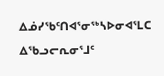ᐃᓅᓯᖃᑦᑎᐊᕐᓂᖅᓴᐅᓂᐊᕐᒪᑕ ᐃᖃᓗᓕᕆᓂᕐᒧᑦ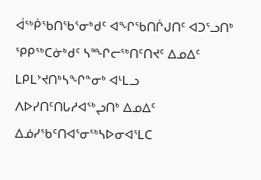ᐋᖅᑮᖃᑎᖃᕐᓂᒃᑯᑦ ᐊᖏᖃᑎᒌᒍᑎᑦ ᐊᑐᕐᓗᑎᒃ
ᕿᑭᖅᑕᓃᒃᑯᑦ ᓴᙱᓕᖅᑎᑦᑎᔪᑦ ᐃᓄᐃᑦ ᒪᑭᒪᔾᔪᑎᒃᓴᖏᓐᓂᒃ ᐊᒻᒪᓗ ᐱᐅᓯᑎᑦᑎᒐᓱᐊᖅᖢᑎᒃ ᐃᓄᐃᑦ ᐃᓅᓯᖃᑦᑎᐊᕐᓂᖅᓴᐅᓂᐊᕐᒪᑕ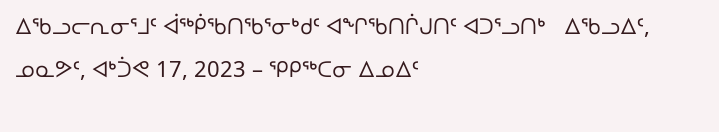ᐃᖃᓗᓕᕆᓂᕐᒧᑦ ᐋᖅᑮᖃᑎᖃᕐᓂᒃᑯᑦ ᐊᖏᖃᑎᒌᒍᑎᑦ ᐊᑐᕐᓗᑎᒃ   ᐃᖃᓗᐃᑦ, ᓄᓇᕗᑦ, ᐊᒃᑑᕙ 17, 2023 – ᕿᑭᖅᑕᓂ ᐃᓄᐃᑦ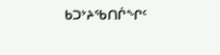ᑲᑐᔾᔨᖃᑎᒌᖏᑦ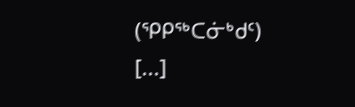(ᕿᑭᖅᑕᓃᒃᑯᑦ) [...]